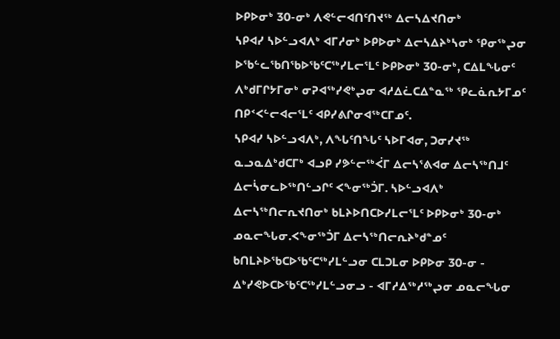ᐅᑭᐅᓂᒃ 30-ᓂᒃ ᐱᕙᓪᓕᐊᑎᑦᑎᔪᖅ ᐃᓕᓴᐃᔪᑎᓂᒃ
ᓴᑭᐊᓯ ᓴᐅᓪᓗᐊᐱᒃ ᐊᒥᓱᓂᒃ ᐅᑭᐅᓂᒃ ᐃᓕᓴᐃᔨᒃᓴᓂᒃ ᕿᓂᖅᖢᓂ ᐅᖃᓪᓚᖃᑎᖃᐅᖃᑦᑕᖅᓯᒪᓕᕐᒪᑦ ᐅᑭᐅᓂᒃ 30-ᓂᒃ, ᑕᐃᒪᖓᓂᑦ ᐱᒃᑯᒥᒋᔭᒥᓂᒃ ᓂᕈᐊᖅᓯᕙᒃᖢᓂ ᐊᓱᐃᓛᑕᐃᓐᓇᖅ ᕿᓚᓈᕆᔭᒥᓄᑦ ᑎᑭᑉᐸᓪᓕᐊᓕᕐᒪᑦ ᐊᑭᓯᕕᒋᓂᐊᖅᑕᒥᓄᑦ.
ᓴᑭᐊᓯ ᓴᐅᓪᓗᐊᐱᒃ, ᐱᖓᑦᑎᖓᑦ ᓴᐅᒥᐊᓂ, ᑐᓂᓯᔪᖅ ᓇᓗᓇᐃᒃᑯᑕᒥᒃ ᐊᓗᑭ ᓯᕗᓪᓕᖅᐹᒥ ᐃᓕᓴᕐᕕᐊᓂ ᐃᓕᓴᖅᑎᒧᑦ ᐃᓕᓵᓂᓚᐅᖅᑎᓪᓗᒋᑦ ᐸᖕᓂᖅᑑᒥ. ᓴᐅᓪᓗᐊᐱᒃ ᐃᓕᓴᖅᑎᓕᕆᔪᑎᓂᒃ ᑲᒪᔨᐅᑎᑕᐅᓯᒪᓕᕐᒪᑦ ᐅᑭᐅᓂᒃ 30-ᓂᒃ ᓄᓇᓕᖓᓂ.ᐸᖕᓂᖅᑑᒥ ᐃᓕᓴᖅᑎᓕᕆᔨᒃᑯᓐᓄᑦ ᑲᑎᒪᔨᐅᖃᑕᐅᖃᑦᑕᖅᓯᒪᓪᓗᓂ ᑕᒪᑐᒪᓂ ᐅᑭᐅᓂ 30-ᓂ - ᐃᒃᓯᕙᐅᑕᐅᖃᑦᑕᖅᓯᒪᓪᓗᓂᓗ - ᐊᒥᓱᐃᖅᓱᖅᖢᓂ ᓄᓇᓕᖓᓂ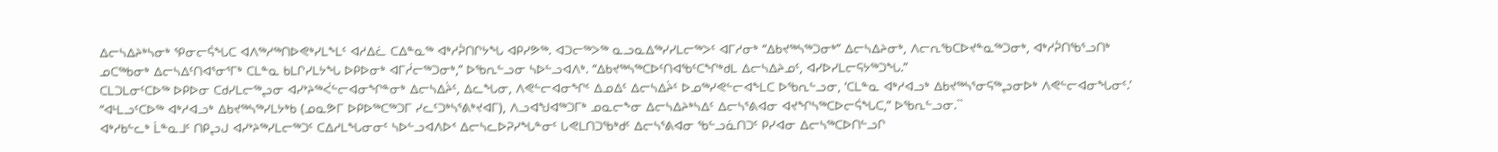ᐃᓕᓴᐃᔨᒃᓴᓂᒃ ᕿᓂᓕᕌᖓᑕ ᐊᐱᖅᓱᖅᑎᐅᕙᒃᓯᒪᖕᒪᑦ ᐊᓱᐃᓛ ᑕᐃᓐᓇᖅ ᐊᒃᓱᕉᑎᒋᔭᖓ ᐊᑭᓯᕗᖅ. ᐊᑐᓕᖅᐳᖅ ᓇᓗᓇᐃᖅᓯᓯᒪᓕᖅᐳᑦ ᐊᒥᓱᓂᒃ “ᐃᑲᔪᖅᓴᖅᑐᓂᒃ” ᐃᓕᓴᐃᔨᓂᒃ, ᐱᓕᕆᖃᑕᐅᔪᓐᓇᖅᑐᓂᒃ, ᐊᒃᓱᕉᑎᖃᕐᓗᑎᒃ ᓄᑕᖅᑲᓂᒃ ᐃᓕᓴᐃᑦᑎᐊᕐᓂᕐᒥᒃ ᑕᒪᓐᓇ ᑲᒪᒋᓯᒪᔭᖓ ᐅᑭᐅᓂᒃ ᐊᒥᓲᓕᖅᑐᓂᒃ,” ᐅᖃᕆᓪᓗᓂ ᓴᐅᓪᓗᐊᐱᒃ. “ᐃᑲᔪᖅᓴᖅᑕᐅᑦᑎᐊᖃᑦᑕᖏᒃᑯᒪ ᐃᓕᓴᐃᔨᓄᑦ, ᐊᓯᐅᓯᒪᓕᕋᔭᖅᑐᖓ.”
ᑕᒪᑐᒪᓂᑦᑕᐅᖅ ᐅᑭᐅᓂ ᑕᑯᓯᒪᓕᖅᖢᓂ ᐊᓯᔾᔨᖅᐹᓪᓕᐊᓂᖏᓐᓂᒃ ᐃᓕᓴᐃᔩᑦ, ᐃᓚᖓᓂ, ᐱᕙᓪᓕᐊᓂᖏᑦ ᐃᓄᐃᑦ ᐃᓕᓴᐃᔩᑦ ᐅᓄᖅᓯᕙᓪᓕᐊᖕᒪᑕ ᐅᖃᕆᓪᓗᓂ, ‘ᑕᒪᓐᓇ ᐊᒃᓱᐊᓗᒃ ᐃᑲᔪᖅᓴᕐᓂᕋᖅᖢᓂᐅᒃ ᐱᕙᓪᓕᐊᓂᖓᓂᑦ.’
“ᐊᒻᒪᓗᑦᑕᐅᖅ ᐊᒃᓱᐊᓗᒃ ᐃᑲᔪᖅᓴᖅᓯᒪᔭᒃᑲ (ᓄᓇᕗᒥ ᐅᑭᐅᖅᑕᖅᑐᒥ ᓯᓚᑦᑐᒃᓴᕐᕕᒃᔪᐊᒥ), ᐱᓗᐊᖑᐊᖅᑐᒥᒃ ᓄᓇᓕᖕᓂ ᐃᓕᓴᐃᔨᒃᓴᐃᑦ ᐃᓕᓴᕐᕕᐊᓂ ᐊᔪᖏᓴᖅᑕᐅᓕᕌᖓᑕ,” ᐅᖃᕆᓪᓗᓂ.``
ᐊᒃᓱᑲᓪᓚᒃ ᒫᓐᓇᒧᑦ ᑎᑭᖢᒍ ᐊᓯᔾᔨᖅᓯᒪᓕᖅᑐᑦ ᑕᐃᓱᒪᖓᓂᓂᑦ ᓴᐅᓪᓗᐊᐱᐅᑉ ᐃᓕᓴᓚᐅᕈᓯᖓᓐᓂᑦ ᒐᕙᒪᑎᑐᖃᒃᑯᑦ ᐃᓕᓴᕐᕕᐊᓂ ᖃᓪᓗᓈᑎᑐᑦ ᑭᓯᐊᓂ ᐃᓕᓴᖅᑕᐅᑎᓪᓗᒋ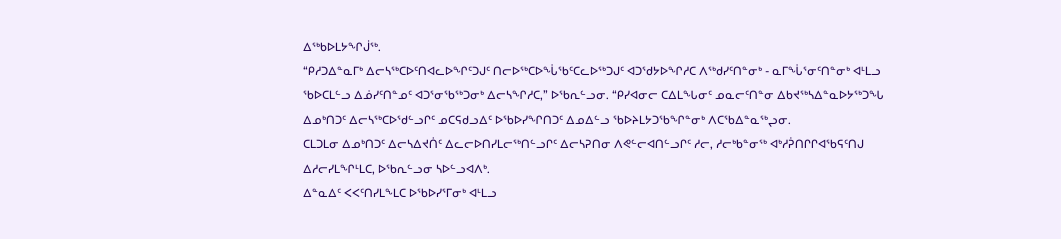ᐃᖅᑲᐅᒪᔭᖏᒎᖅ.
“ᑭᓱᑐᐃᓐᓇᒥᒃ ᐃᓕᓴᖅᑕᐅᑦᑎᐊᓚᐅᖏᑦᑐᒍᑦ ᑎᓕᐅᖅᑕᐅᖔᖃᑦᑕᓚᐅᖅᑐᒍᑦ ᐊᑐᖁᔭᐅᖏᓱᑕ ᐱᖅᑯᓯᑦᑎᓐᓂᒃ - ᓇᒥᖔᕐᓂᑦᑎᓐᓂᒃ ᐊᒻᒪᓗ ᖃᐅᑕᒪᓪᓗ ᐃᓅᓯᑦᑎᓐᓄᑦ ᐊᑐᕐᓂᖃᖅᑐᓂᒃ ᐃᓕᓴᖏᓱᑕ,” ᐅᖃᕆᓪᓗᓂ. “ᑭᓯᐊᓂᓕ ᑕᐃᒪᖓᓂᑦ ᓄᓇᓕᑦᑎᓐᓂ ᐃᑲᔪᖅᓴᐃᓐᓇᐅᔭᖅᑐᖓ ᐃᓄᒃᑎᑐᑦ ᐃᓕᓴᖅᑕᐅᖁᓪᓗᒋᑦ ᓄᑕᕋᑯᓗᐃᑦ ᐅᖃᐅᓯᖏᑎᑐᑦ ᐃᓄᐃᓪᓗ ᖃᐅᔨᒪᔭᑐᖃᖏᓐᓂᒃ ᐱᑕᖃᐃᓐᓇᖅᖢᓂ.
ᑕᒪᑐᒪᓂ ᐃᓄᒃᑎᑐᑦ ᐃᓕᓴᐃᔪᑏᑦ ᐃᓚᓕᐅᑎᓯᒪᓕᖅᑎᓪᓗᒋᑦ ᐃᓕᓴᕈᑎᓂ ᐱᕙᓪᓕᐊᑎᓪᓗᒋᑦ ᓱᓕ, ᓱᓕᒃᑲᓐᓂᖅ ᐊᒃᓱᕉᑎᒋᒋᐊᖃᕋᑦᑎᒍ ᐃᓱᓕᓯᒪᖏᒻᒪᑕ, ᐅᖃᕆᓪᓗᓂ ᓴᐅᓪᓗᐊᐱᒃ.
ᐃᓐᓇᐃᑦ ᐸᐸᑦᑎᓯᒪᖕᒪᑕ ᐅᖃᐅᓯᕐᒥᓂᒃ ᐊᒻᒪᓗ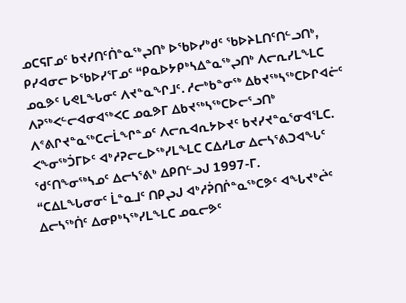ᓄᑕᕋᒥᓄᑦ ᑲᔪᓯᑎᑦᑏᓐᓇᖅᖢᑎᒃ ᐅᖃᐅᓯᒃᑯᑦ ᖃᐅᔨᒪᑎᑦᑎᓪᓗᑎᒃ, ᑭᓯᐊᓂᓕ ᐅᖃᐅᓯᕐᒥᓄᑦ “ᑭᓇᐅᔭᑭᒃᓴᐃᓐᓇᖅᖢᑎᒃ ᐱᓕᕆᓯᒪᖕᒪᑕ ᓄᓇᕗᑦ ᒐᕙᒪᖓᓂᑦ ᐱᔪᓐᓇᖏᒧᑦ. ᓱᓕᒃᑲᓐᓂᖅ ᐃᑲᔪᖅᓴᖅᑕᐅᒋᐊᓖᑦ ᐱᕈᖅᐸᓪᓕᐊᓂᐊᖅᐸᑕ ᓄᓇᕗᒥ ᐃᑲᔪᖅᓴᖅᑕᐅᓕᕐᓗᑎᒃ ᐱᕝᕕᒋᔪᓐᓇᖅᑕᓕᒫᖏᓐᓄᑦ ᐱᓕᕆᐊᕆᔭᐅᔪᑦ ᑲᔪᓯᔪᓐᓇᕐᓂᐊᕐᒪᑕ.
ᐸᖕᓂᖅᑑᒥᐅᑦ ᐊᒃᓱᕈᓕᓚᐅᖅᓯᒪᖕᒪᑕ ᑕᐃᓱᒪᓂ ᐃᓕᓴᕐᕕᑐᐊᖓᑦ ᖁᑦᑎᖕᓂᖅᓴᓄᑦ ᐃᓕᓴᕐᕕᒃ ᐃᑭᑎᓪᓗᒍ 1997-ᒥ.
“ᑕᐃᒪᖓᓂᓂᑦ ᒫᓐᓇᒧᑦ ᑎᑭᖢᒍ ᐊᒃᓱᕉᑎᒌᓐᓇᖅᑕᕗᑦ ᐊᖓᔪᒃᖡᑦ ᐃᓕᓴᖅᑏᑦ ᐃᓂᑭᒃᓴᖅᓯᒪᖕᒪᑕ ᓄᓇᓕᕗᑦ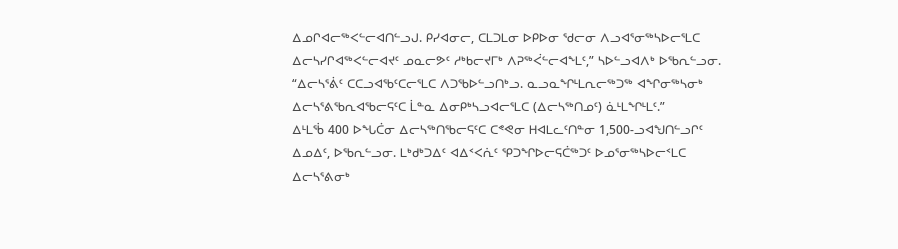ᐃᓄᒋᐊᓕᖅᐸᓪᓕᐊᑎᓪᓗᒍ. ᑭᓯᐊᓂᓕ, ᑕᒪᑐᒪᓂ ᐅᑭᐅᓂ ᖁᓕᓂ ᐱᓗᐊᕐᓂᖅᓴᐅᓕᕐᒪᑕ ᐃᓕᓴᓯᒋᐊᖅᐸᓪᓕᐊᔪᑦ ᓄᓇᓕᕗᑦ ᓱᒃᑲᓕᔪᒥᒃ ᐱᕈᖅᐹᓪᓕᐊᖕᒪᑦ,” ᓴᐅᓪᓗᐊᐱᒃ ᐅᖃᕆᓪᓗᓂ. “ᐃᓕᓴᕐᕖᑦ ᑕᑕᓗᐊᖃᑦᑕᓕᕐᒪᑕ ᐱᑐᖃᐅᓪᓗᑎᒃᓗ. ᓇᓗᓇᖏᒻᒪᕆᓕᖅᑐᖅ ᐊᖏᓂᖅᓴᓂᒃ ᐃᓕᓴᕐᕕᖃᕆᐊᖃᓕᕋᑦᑕ ᒫᓐᓇ ᐃᓂᑭᒃᓴᓗᐊᓕᕐᒪᑕ (ᐃᓕᓴᖅᑎᓄᑦ) ᓈᒻᒪᖏᒻᒪᑦ.”
ᐃᒻᒪᖄ 400 ᐅᖓᑖᓂ ᐃᓕᓴᖅᑎᖃᓕᕋᑦᑕ ᑕᕝᕙᓂ ᕼᐊᒪᓚᑦᑎᓐᓂ 1,500-ᓗᐊᖑᑎᓪᓗᒋᑦ ᐃᓄᐃᑦ, ᐅᖃᕆᓪᓗᓂ. ᒪᒃᑯᒃᑐᐃᑦ ᐊᐃᑉᐸᕇᑦ ᕿᑐᖏᐅᓕᕋᑖᖅᑐᑦ ᐅᓄᕐᓂᖅᓴᐅᓕᑉᒪᑕ ᐃᓕᓴᕐᕕᓂᒃ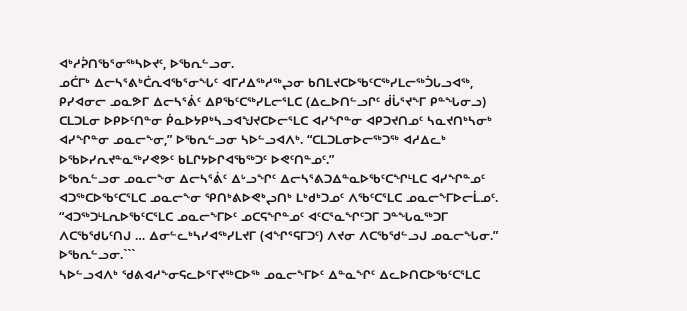ᐊᒃᓱᕉᑎᖃᕐᓂᖅᓴᐅᔪᑦ, ᐅᖃᕆᓪᓗᓂ.
ᓄᑖᒥᒃ ᐃᓕᓴᕐᕕᒃᑖᕆᐊᖃᕐᓂᖓᑦ ᐊᒥᓱᐃᖅᓱᖅᖢᓂ ᑲᑎᒪᔪᑕᐅᖃᑦᑕᖅᓯᒪᓕᖅᑑᒐᓗᐊᖅ, ᑭᓯᐊᓂᓕ ᓄᓇᕗᒥ ᐃᓕᓴᕐᕖᑦ ᐃᑭᖃᑦᑕᖅᓯᒪᓕᕐᒪᑕ (ᐃᓚᐅᑎᓪᓗᒋᑦ ᑰᒑᕐᔪᖕᒥ ᑭᓐᖓᓂᓗ) ᑕᒪᑐᒪᓂ ᐅᑭᐅᑦᑎᓐᓂ ᑮᓇᐅᔭᑭᒃᓴᓗᐊᖑᔪᑕᐅᓕᕐᒪᑕ ᐊᓯᖏᓐᓂ ᐊᑭᑐᔪᑎᓄᑦ ᓴᓇᔪᑎᒃᓴᓂᒃ ᐊᓯᖏᓐᓂ ᓄᓇᓕᖕᓂ,” ᐅᖃᕆᓪᓗᓂ ᓴᐅᓪᓗᐊᐱᒃ. “ᑕᒪᑐᒪᓂᐅᓕᖅᑐᖅ ᐊᓱᐃᓚᒃ ᐅᖃᐅᓯᕆᔪᓐᓇᖅᓯᕙᕗᑦ ᑲᒪᒋᔭᐅᒋᐊᖃᖅᑐᑦ ᐅᕙᑦᑎᓐᓄᑦ.”
ᐅᖃᕆᓪᓗᓂ ᓄᓇᓕᖕᓂ ᐃᓕᓴᕐᕖᑦ ᐃᒡᓗᖏᑦ ᐃᓕᓴᕐᕕᑐᐃᓐᓇᐅᖃᑦᑕᖏᒻᒪᑕ ᐊᓯᖏᓐᓄᑦ ᐊᑐᖅᑕᐅᖃᑦᑕᕐᒪᑕ ᓄᓇᓕᖕᓂ ᕿᑎᒃᕕᐅᕙᒃᖢᑎᒃ ᒪᒃᑯᒃᑐᓄᑦ ᐱᖃᑦᑕᕐᒪᑕ ᓄᓇᓕᖕᒥᐅᓕᒫᓄᑦ.
“ᐊᑐᖅᑐᒻᒪᕆᐅᖃᑦᑕᕐᒪᑕ ᓄᓇᓕᖕᒥᐅᑦ ᓄᑕᕋᖏᓐᓄᑦ ᐊᑦᑕᕐᓇᖏᑦᑐᒥ ᑐᓐᖓᓇᖅᑐᒥ ᐱᑕᖃᖁᒐᑦᑎᒍ … ᐃᓂᓪᓚᒃᓴᓯᐊᖅᓯᒪᔪᒥ (ᐊᖏᕐᕋᒥᑐᑦ) ᐱᔪᓂ ᐱᑕᖃᖁᓪᓗᒍ ᓄᓇᓕᖓᓂ.” ᐅᖃᕆᓪᓗᓂ.```
ᓴᐅᓪᓗᐊᐱᒃ ᖁᕕᐊᓱᖕᓂᕋᓚᐅᕐᒥᔪᖅᑕᐅᖅ ᓄᓇᓕᖕᒥᐅᑦ ᐃᓐᓇᖏᑦ ᐃᓚᐅᑎᑕᐅᖃᑦᑕᕐᒪᑕ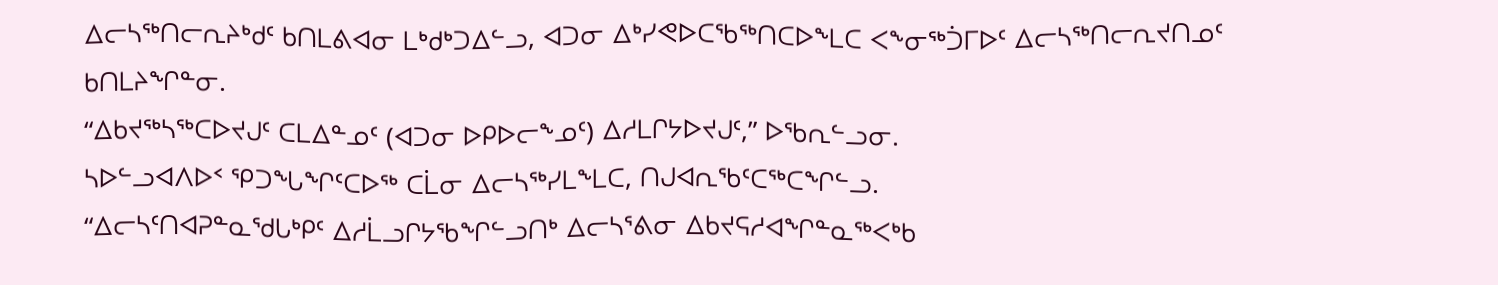ᐃᓕᓴᖅᑎᓕᕆᔨᒃᑯᑦ ᑲᑎᒪᕕᐊᓂ ᒪᒃᑯᒃᑐᐃᓪᓗ, ᐊᑐᓂ ᐃᒃᓯᕙᐅᑕᖃᖅᑎᑕᐅᖕᒪᑕ ᐸᖕᓂᖅᑑᒥᐅᑦ ᐃᓕᓴᖅᑎᓕᕆᔪᑎᓄᑦ ᑲᑎᒪᔨᖏᓐᓂ.
“ᐃᑲᔪᖅᓴᖅᑕᐅᔪᒍᑦ ᑕᒪᐃᓐᓄᑦ (ᐊᑐᓂ ᐅᑭᐅᓕᖕᓄᑦ) ᐃᓱᒪᒋᔭᐅᔪᒍᑦ,” ᐅᖃᕆᓪᓗᓂ.
ᓴᐅᓪᓗᐊᐱᐅᑉ ᕿᑐᖓᖏᑦᑕᐅᖅ ᑕᒫᓂ ᐃᓕᓴᖅᓯᒪᖕᒪᑕ, ᑎᒍᐊᕆᖃᑦᑕᖅᑕᖏᓪᓗ.
“ᐃᓕᓴᑦᑎᐊᕈᓐᓇᖁᒐᒃᑭᑦ ᐃᓱᒫᓗᒋᔭᖃᖏᓪᓗᑎᒃ ᐃᓕᓴᕐᕕᓂ ᐃᑲᔪᕋᓱᐊᖏᓐᓇᖅᐸᒃᑲ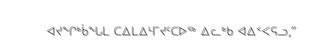ᐊᔪᖏᒃᑳᖓᒪ ᑕᐃᒪᐃᒻᒥᔪᑦᑕᐅᖅ ᐃᓚᒃᑲ ᐊᐃᑉᐸᕋᓗ,”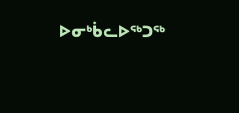ᐅᓂᒃᑳᓚᐅᖅᑐᖅ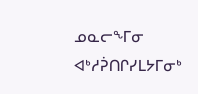ᓄᓇᓕᖕᒥᓂ ᐊᒃᓱᕉᑎᒋᓯᒪᔭᒥᓂᒃ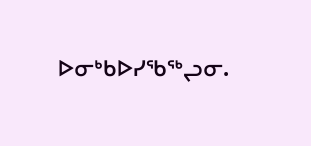ᐅᓂᒃᑲᐅᓯᖃᖅᖢᓂ.